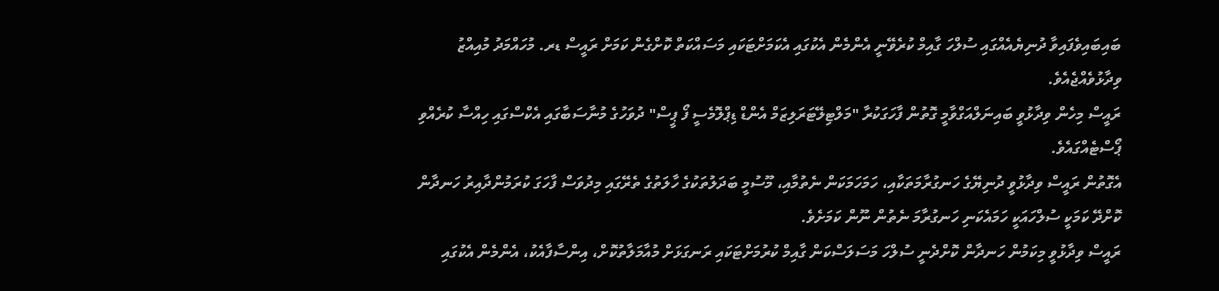ބައިބައިވެފައިވާ ދުނިޔެއެއްގައި ސުލްހަ ގާއިމް ކުރެވޭނީ އެންމެން އެކުގައި އެކަމަށްޓަކައި މަސައްކަތް ކޮށްގެން ކަމަށް ރައީސް ޑރ. މުހައްމަދު މުއިއްޒު ވިދާޅުވެއްޖެއެވެ.
ރައީސް މިހެން ވިދާޅުވީ ބައިނަލްއަގްވާމީ ގޮތުން ފާހަގަކުރާ "މަލްޓިލޭޓަރަލިޒަމް އެންޑް ޑިޕްލޮމެސީ ފޯ ޕީސް" ދުވަހުގެ މުނާސަބާގައި އެކްސްގައި ހިއްސާ ކުރެއްވި ޕޯސްޓެއްގައެވެ.
އެގޮތުން ރައީސް ވިދާޅުވީ ދުނިޔޭގެ ހަނގުރާމަތަކާއި، ހަމަހަމަކަން ނެތުމާއި، މޫސުމީ ބަދަލުތަކުގެ ހާލަތުގެ ތެރޭގައި މިދުވަސް ފާހަގަ ކުރަމުންދާއިރު ހަނދާން ކޮށްދޭ ކަމަކީ ސުލްހައަކީ ހަމައެކަނި ހަނގުރާމަ ނެތުން ނޫން ކަމަށެވެ.
ރައީސް ވިދާޅުވީ މިކަމުން ހަނދާން ކޮށްދެނީ ސުލްހަ މަސަލަސްކަން ގާއިމް ކުރުމަށްޓަކައި ރަނގަޅަށް މުއާމަލާތުކޮށް، އިންސާފާއެކު، އެންމެން އެކުގައި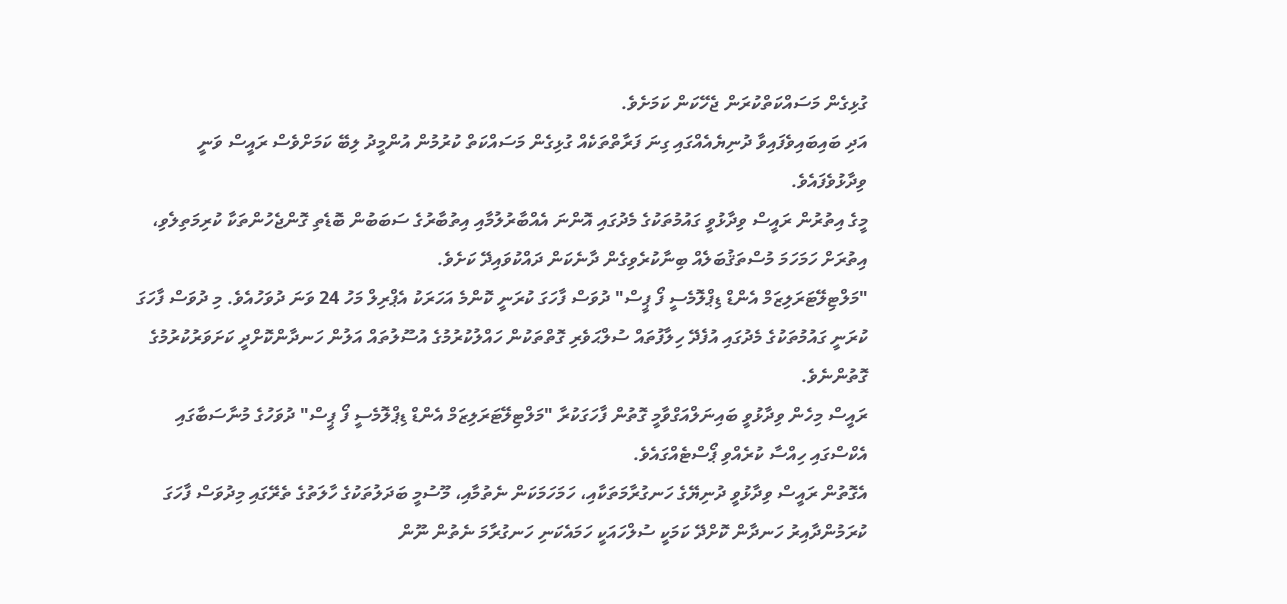ގުޅިގެން މަސައްކަތްކުރަން ޖެހޭކަން ކަމަށެވެ.
އަދި ބައިބައިވެފައިވާ ދުނިޔެއެއްގައި ގިނަ ފަރާތްތަކެއް ގުޅިގެން މަސައްކަތް ކުރުމުން އުންމީދު ލިބޭ ކަމަށްވެސް ރައީސް ވަނީ ވިދާޅުވެފައެވެ.
މީގެ އިތުރުން ރައީސް ވިދާޅުވީ ގައުމުތަކުގެ މެދުގައި އޮންނަ އެއްބާރުލުމާއި އިތުބާރުގެ ސަބަބުން ބޮޑެތި ގޮންޖެހުންތަކާ ކުރިމަތިލެވި، އިތުރަށް ހަމަހަމަ މުސްތަޤުބަލެއް ބިނާކުރެވިގެން ދާނެކަން ދައްކުވައިދޭ ކަށެވެ.
"މަލްޓިލޭޓަރަލިޒަމް އެންޑް ޑިޕްލޮމެސީ ފޯ ޕީސް" ދުވަސް ފާހަގަ ކުރަނީ ކޮންމެ އަހަރަކު އެޕްރިލް މަހު 24 ވަނަ ދުވަހުއެވެ. މި ދުވަސް ފާހަގަ ކުރަނީ ގައުމުތަކުގެ މެދުގައި އުފެދޭ ހިލާފުތައް ސުލްޙަވެރި ގޮތްތަކުން ހައްލުކުރުމުގެ އުސޫލުތައް އަލުން ހަނދާންކޮށްދީ ކަށަވަރުކުރުމުގެ ގޮތުންނެވެ.
ރައީސް މިހެން ވިދާޅުވީ ބައިނަލްއަގްވާމީ ގޮތުން ފާހަގަކުރާ "މަލްޓިލޭޓަރަލިޒަމް އެންޑް ޑިޕްލޮމެސީ ފޯ ޕީސް" ދުވަހުގެ މުނާސަބާގައި އެކްސްގައި ހިއްސާ ކުރެއްވި ޕޯސްޓެއްގައެވެ.
އެގޮތުން ރައީސް ވިދާޅުވީ ދުނިޔޭގެ ހަނގުރާމަތަކާއި، ހަމަހަމަކަން ނެތުމާއި، މޫސުމީ ބަދަލުތަކުގެ ހާލަތުގެ ތެރޭގައި މިދުވަސް ފާހަގަ ކުރަމުންދާއިރު ހަނދާން ކޮށްދޭ ކަމަކީ ސުލްހައަކީ ހަމައެކަނި ހަނގުރާމަ ނެތުން ނޫން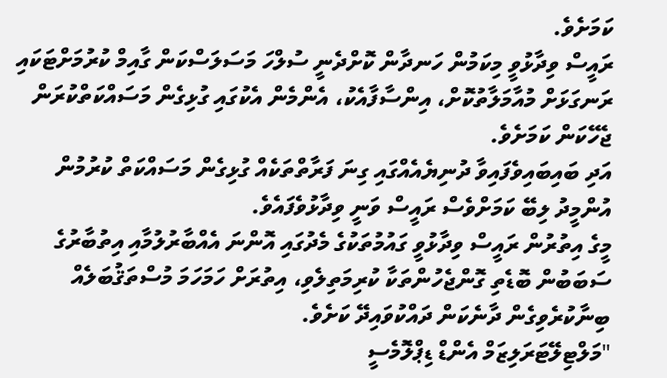ކަމަށެވެ.
ރައީސް ވިދާޅުވީ މިކަމުން ހަނދާން ކޮށްދެނީ ސުލްހަ މަސަލަސްކަން ގާއިމް ކުރުމަށްޓަކައި ރަނގަޅަށް މުއާމަލާތުކޮށް، އިންސާފާއެކު، އެންމެން އެކުގައި ގުޅިގެން މަސައްކަތްކުރަން ޖެހޭކަން ކަމަށެވެ.
އަދި ބައިބައިވެފައިވާ ދުނިޔެއެއްގައި ގިނަ ފަރާތްތަކެއް ގުޅިގެން މަސައްކަތް ކުރުމުން އުންމީދު ލިބޭ ކަމަށްވެސް ރައީސް ވަނީ ވިދާޅުވެފައެވެ.
މީގެ އިތުރުން ރައީސް ވިދާޅުވީ ގައުމުތަކުގެ މެދުގައި އޮންނަ އެއްބާރުލުމާއި އިތުބާރުގެ ސަބަބުން ބޮޑެތި ގޮންޖެހުންތަކާ ކުރިމަތިލެވި، އިތުރަށް ހަމަހަމަ މުސްތަޤުބަލެއް ބިނާކުރެވިގެން ދާނެކަން ދައްކުވައިދޭ ކަށެވެ.
"މަލްޓިލޭޓަރަލިޒަމް އެންޑް ޑިޕްލޮމެސީ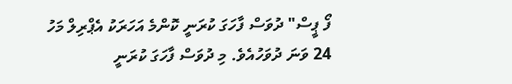ފޯ ޕީސް" ދުވަސް ފާހަގަ ކުރަނީ ކޮންމެ އަހަރަކު އެޕްރިލް މަހު 24 ވަނަ ދުވަހުއެވެ. މި ދުވަސް ފާހަގަ ކުރަނީ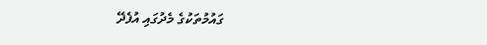ގައުމުތަކުގެ މެދުގައި އުފެދޭ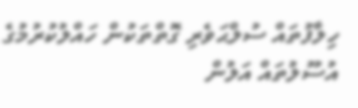ހިލާފުތައް ސުލްޙަވެރި ގޮތްތަކުން ހައްލުކުރުމުގެ އުސޫލުތައް އަލުން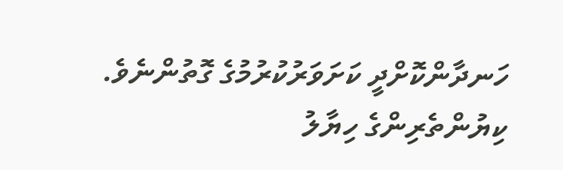ހަނދާންކޮށްދީ ކަށަވަރުކުރުމުގެ ގޮތުންނެވެ.
ކިޔުންތެރިންގެ ހިޔާލު